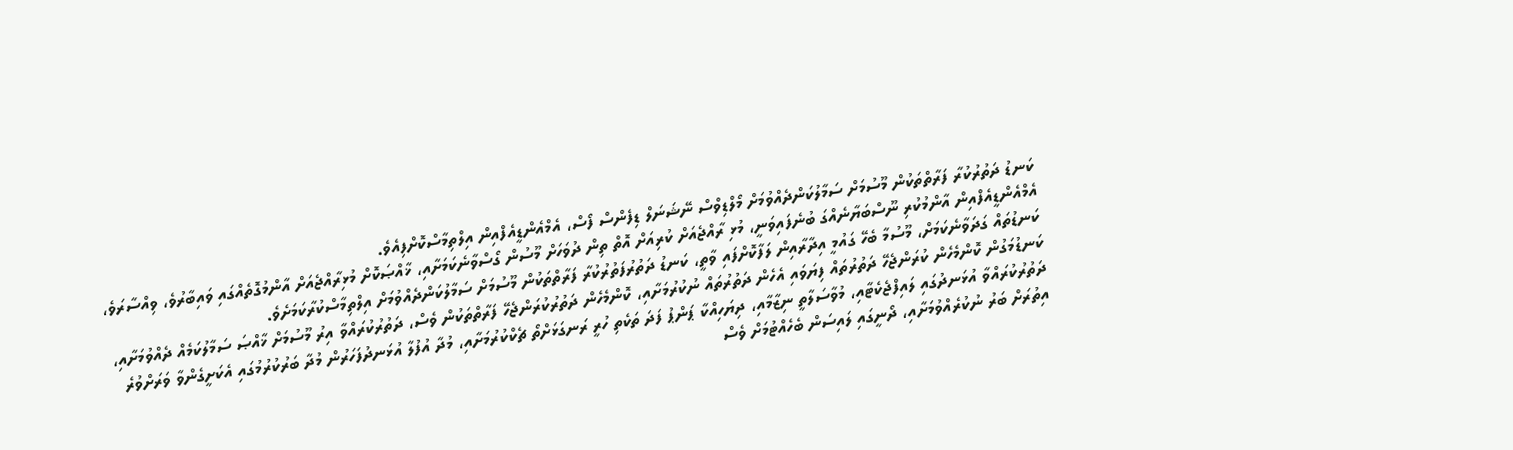ކަނޑު ދަތުރުކުރާ ފަރާތްތަކުން މޫސުމަށް ސަމާލުކަންދެއްވުމަށް މޯލްޑިވްސް ނޭޝަނަލް ޑިފެންސް ފޯސް، އެމްއެންޑީއެފްއިން އިލްތިމާސްކޮށްފިއެވެ.
އެމްއެންޑީއެފްއިން އާންމުކުރި ނޫސްބަޔާނެއްގަ ބުނެފައިވަނީ، މުޅި ރާއްޖެއަށް ކުރިއަށް އޮތް ތިން ދުވަހަށް މޫސުން ގޯސްވާނެކަމަށާއި، ޚާއްޞަކޮށް މުޅިރާއްޖެއަށް އާންމުގޮތެއްގައި ވައިބާރުވެ، ވިއްސާރަވެ، ކަނޑުތައް ގަދަވާނެކަމަށް، މޫސުމާ ބެހޭ ގައުމީ އިދާރާއިން ލަފާކޮށްފައި ވާތީ، ކަނޑު ދަތުރުފަތުރުކުރާ ފަރާތްތަކުން މޫސުމަށް ސަމާލުކަންދެއްވުމަށް އިލްތިމާސްކުރާކަމަށެވެ.
ކަނޑުމަގުން ކޮންމެހެން ކުރަންޖެހޭ ދަތުރުތައް ފިޔަވައި އެހެން ދަތުރުތައް ނުކުރުމަށާއި، ކޮންމެހެން ދަތުރުކުރަންޖެހޭ ފަރާތްތަކުން ވެސް، ދަތުރުކުރައްވާ އިރު މޫސުމަށް ޚާއްޞަ ސަމާލުކަމެއް ދެއްވުމަށާއި، ދަތުރުކުރައްވާ އުޅަނދުގައި ލައިފްޖެކެޓާއި، މުވާސަލާތީ ނިޒާމާއި، ދިޔަހިއްކާ ޕަންޕު ފަދަ ތަކެތި ހުރީ ރަނގަޅަށްތޯ ޗެކްކުރުމަށާއި، މުދާ އުފުލާ އުޅަނދުފަހަރުން މުދާ ބަރުކުރުމުގައި އެކަށީގެންވާ ވަރަށްވުރެ އިތުރަށް ބަރު ނުކުރެއްވުމަށާއި، ދޯނީގައި ލައިސަން ބެހެއްޓުމަށް ވެސް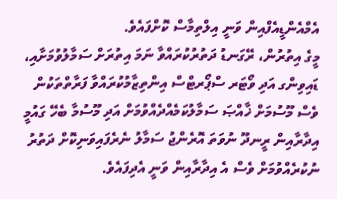އެމްއެންޑީއެފްއިން ވަނީ އިލްތިމާސް ކޮށްފައެވެ.
މީގެ އިތުރުން، ރޭގަނޑު ދަތުރުކުރައްވާ ނަމަ އިތުރަށް ސަމާލުވުމަށާއި، ޑައިވިންގ އަދި ވޯޓަރ ސްޕޯރޓްސް އިންތިޒާމުކުރައްވާ ފަރާތްތަކުން ވެސް މޫސުމަށް ޚާއްޞަ ސަމާލުކަމެއްދެއްވުމަށް އަދި މޫސުމާ ބެހޭ ގައުމީ އިދާރާއިން ރީނދޫ ނުވަތަ އޮރެންޖު ސަމާލު ނެރެފައިވަނިކޮށް ދަތުރު ނުކުރެއްވުމަށް ވެސް އެ އިދާރާއިން ވަނީ އެދިފައެވެ.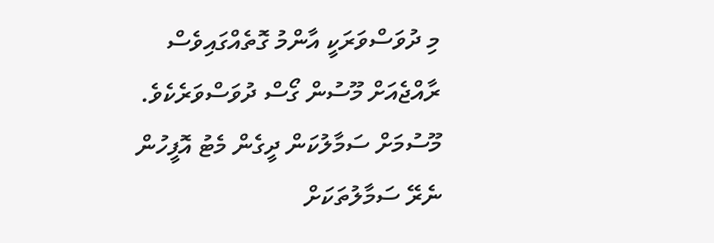މި ދުވަސްވަރަކީ އާންމު ގޮތެއްގައިވެސް ރާއްޖެއަށް މޫސުން ގޯސް ދުވަސްވަރެކެވެ. މޫސުމަށް ސަމާލުކަން ދީގެން މެޓު އޮފީހުން ނެރޭ ސަމާލުތަކަށް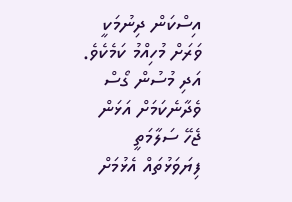އިސްކަން ދިނުމަކީ ވަރަށް މުހިއްމު ކަމެކެވެ. އަދި މުސުން ގޯސް ވެދާނެކަމަށް އަޅަން ޖެހޭ ސަލާމަތީ ފިޔަވަޅުތައް އެޅުމަށް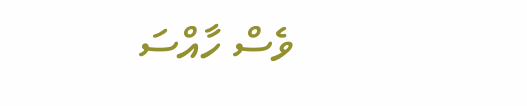ވެސް ހާއްސަ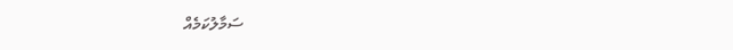ސަމާލުކަމެއް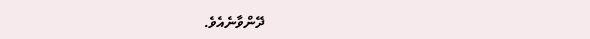ދޭންވާނެއެވެ.